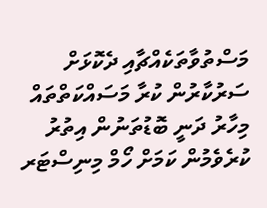މަސްތުވާތަކެއްޗާއި ދެކޮޅަށް ސަރުކާރުން ކުރާ މަސައްކަތްތައް މިހާރު ދަނީ ބޮޑުތަނުން އިތުރު ކުރެވެމުން ކަމަށް ހޯމް މިނިސްޓަރ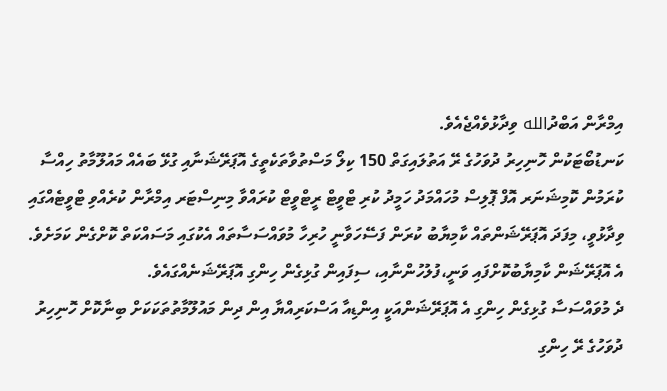އިމްރާން އަބްދުالله ވިދާޅުވެއްޖެއެވެ.
ކަނޑުބޯޓަކުން ހޮނިހިރު ދުވަހުގެ ރޭ އަތުލައިގަތް 150 ކިލޯ މަސްތުވާތަކެތީގެ އޮޕަރޭޝަނާއި ގުޅޭ ބައެއް މައުލޫމާތު ހިއްސާ ކުރަމުން ކޮމިޝަނަރ އޮފް ޕޮލިސް މުހައްމަދު ހަމީދު ކުރި ޓްވީޓް ރީޓްވީޓް ކުރައްވާ މިނިސްޓަރ އިމްރާން ކުރެއްވި ޓްވީޓެއްގައި ވިދާޅުވީ، މިފަދަ އޮޕަރޭޝަންތައް ކާމިޔާބު ކުރަން ފަސޭހަވާނީ ހުރިހާ މުވައްސަސާތައް އެކުގައި މަސައްކަތް ކޮށްގެން ކަމަށެވެ.
އެ އޮޕަރޭޝަން ކާމިޔާބުކޮށްފައި ވަނީ،ފުލުހުންނާއި، ސިފައިން ގުޅިގެން ހިންގި އޮޕަރޭޝަނެއްގައެވެ.
ދެ މުވައްސަސާ ގުޅިގެން ހިންގި އެ އޮޕަރޭޝަންއަކީ އިންޑިއާ އަސްކަރިއްޔާ އިން ދިން މައުލޫމާތުތަކަކަށް ބިނާކޮށް ހޮނިހިރު ދުވަހުގެ ރޭ ހިންގި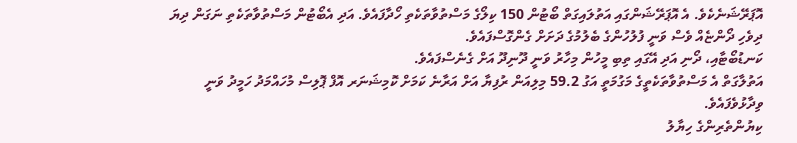އޮޕަރޭޝަނެކެވެ. އެ އޮޕަރޭޝަންގައި އަތުލައިގަތް ބޯޓުން 150 ކިލޯގެ މަސްތުވާތަކެތި ހޯދާފައެވެ. އަދި އެބޯޓުން މަސްތުވާތަކެތި ނަގަން ދިޔަ ދިވެހި ދޯންޏެއް ވެސް ވަނީ ފުލުހުންގެ ބެލުމުގެ ދަށަށް ގެންގޮސްފައެވެ.
ކަނޑުބޯޓާއި، ދޯނި އަދި އޭގައި ތިބި މީހުން މިހާރު ވަނީ ދޫނިދޫ އަށް ގެނެސްފައެވެ.
އަތުލާގަތް އެ މަސްތުވާތަކެތީގެ މަގުމަތީ އަގު 59.2 މިލިއަން ރުފިޔާ އަށް އަރާނެ ކަމަށް ކޮމިޝަނަރ އޮފް ޕޮލިސް މުހައްމަދު ހަމީދު ވަނީ ވިދާޅުވެފައެވެ.
ކިޔުންތެރިންގެ ހިޔާލު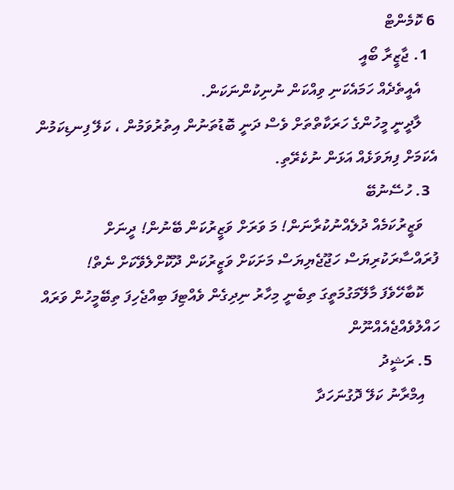6 ކޮމެންޓް
  1. ޖާޒީރާ ބޯއީ
    އެއީތެދެއް ހަމައެކަނި ވިއްކަން ނުނިކުންނަކަން.
    ލާދީނީ މީހުންގެ ހަރަކާތްތަށް ވެސް ދަނީ ބޮޑުތަނުން އިތުރުވަމުން ، ކަލޭ ފިނޑިކަމުން އެކަމަށް ފިޔަވަޅެއް އަޅަން ނުކެރޭތި.
  3. ހުސޭނުބޭ
    ވަޒީރުކަމެއް ދުލެއްނުކުރާނަން! މަ ވަރަށް ވަޒީރުކަން ބޭނުން! ދީނަށް ފުރައްސާރަކުރިޔަސް ހަޖޫޖެޔިޔަސް މަށަކަށް ވަޒީރުކަން ދޫކޮށްލެވޭކަށް ނެތް!
    ކޮބާހޭވެފަ މާލޭމަގުމަތީގަ ތިބެނީ މިހާރު ނިދިގެން ވެއްޓިފަ ބިއްޖެހިފަ ތިބޭމީހުން ވަރައް ހައްލުވެއްޖެއެއްނޫން
  5. ރަޝީދު
    އިމްރާނު ކަލޭ ދޮގުނަހަދާ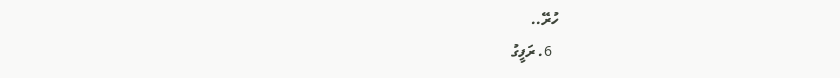ހުރޭ..
  6. ރަފީގު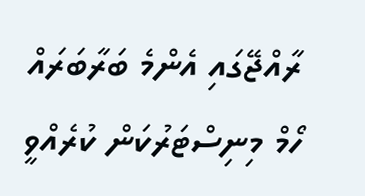ރާއްޖޭގައި އެންމެ ބަރާބަރައް ހޯމް މިނިސްޓަރުކަން ކުރެއްވީ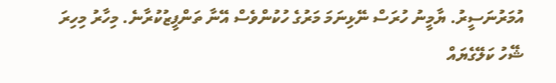އުމަރުނަސީރު. ޔާމީނު ހުރަސް ނޭޅިނަމަ މަރުގެ ހުކުންވެސް އޭނާ ތަންފީޒުކުރާނެ. މިހާރު މިހިރަ ޝޭހު ކަލޭގެޔައް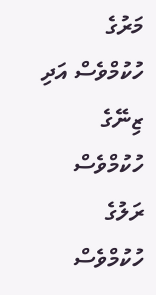މަރުގެ ހުކުމްވެސް އަދި ޒިނޭގެ ހުކުމްވެސް ރަލުގެ ހުކުމްވެސް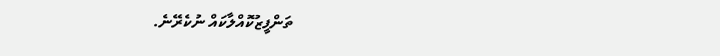ތަންފީޒުކޮއްލާކައް ނުކެރޭނެ.